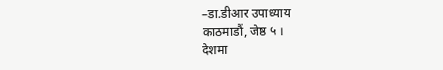–डा.डीआर उपाध्याय
काठमाडौं, जेष्ठ ५ ।
देशमा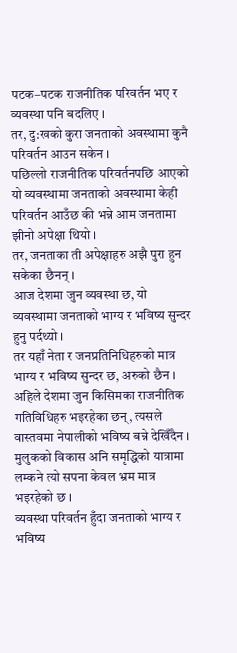पटक–पटक राजनीतिक परिवर्तन भए र व्यवस्था पनि बदलिए ।
तर, दु:खको कुरा जनताको अवस्थामा कुनै परिवर्तन आउन सकेन ।
पछिल्लो राजनीतिक परिवर्तनपछि आएको यो व्यवस्थामा जनताको अवस्थामा केही परिवर्तन आउँछ की भन्ने आम जनतामा झीनो अपेक्षा थियो ।
तर, जनताका ती अपेक्षाहरु अझै पुरा हुन सकेका छैनन् ।
आज देशमा जुन व्यवस्था छ, यो व्यवस्थामा जनताको भाग्य र भविष्य सुन्दर हुनु पर्दथ्यो ।
तर यहाँ नेता र जनप्रतिनिधिहरुको मात्र भाग्य र भविष्य सुन्दर छ, अरुको छैन ।
अहिले देशमा जुन किसिमका राजनीतिक गतिविधिहरु भइरहेका छन्, त्यसले वास्तवमा नेपालीको भविष्य बन्ने देखिँदैन ।
मुलुकको विकास अनि समृद्धिको यात्रामा लम्कने त्यो सपना केवल भ्रम मात्र भइरहेको छ ।
व्यवस्था परिवर्तन हुँदा जनताको भाग्य र भविष्य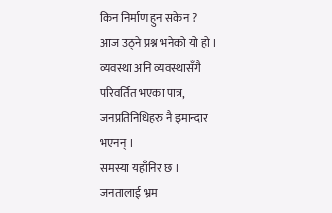किन निर्माण हुन सकेन ?
आज उठ्ने प्रश्न भनेको यो हो ।
व्यवस्था अनि व्यवस्थासँगै परिवर्तित भएका पात्र, जनप्रतिनिधिहरु नै इमान्दार भएनन् ।
समस्या यहाँनिर छ ।
जनतालाई भ्रम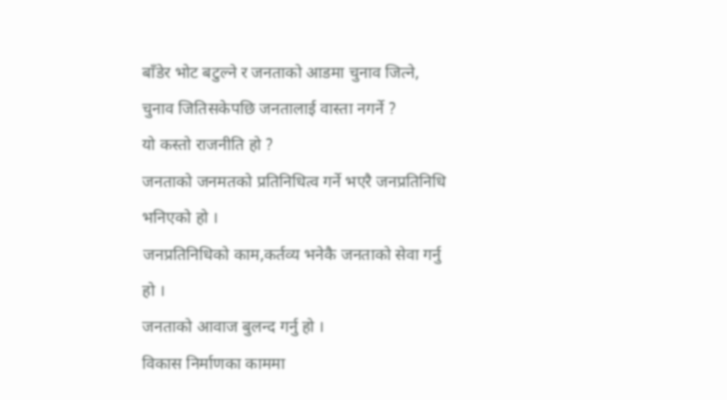बाँडेर भोट बटुल्ने र जनताको आडमा चुनाव जित्ने, चुनाव जितिसकेपछि जनतालाई वास्ता नगर्ने ?
यो कस्तो राजनीति हो ?
जनताको जनमतको प्रतिनिधित्व गर्ने भएरै जनप्रतिनिधि भनिएको हो ।
जनप्रतिनिधिको काम,कर्तव्य भनेकै जनताको सेवा गर्नु हो ।
जनताको आवाज बुलन्द गर्नु हो ।
विकास निर्माणका काममा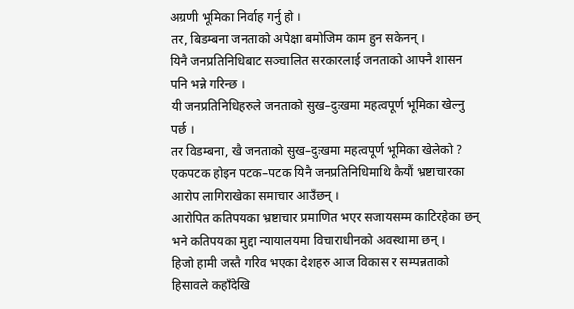अग्रणी भूमिका निर्वाह गर्नु हो ।
तर, बिडम्बना जनताको अपेक्षा बमोजिम काम हुन सकेनन् ।
यिनै जनप्रतिनिधिबाट सञ्चालित सरकारलाई जनताको आफ्नै शासन पनि भन्ने गरिन्छ ।
यी जनप्रतिनिधिहरुले जनताको सुख–दुःखमा महत्वपूर्ण भूमिका खेल्नु पर्छ ।
तर विडम्बना, खै जनताको सुख–दुःखमा महत्वपूर्ण भूमिका खेलेको ?
एकपटक होइन पटक–पटक यिनै जनप्रतिनिधिमाथि कैयौं भ्रष्टाचारका आरोप लागिराखेका समाचार आउँछन् ।
आरोपित कतिपयका भ्रष्टाचार प्रमाणित भएर सजायसम्म काटिरहेका छन् भने कतिपयका मुद्दा न्यायालयमा विचाराधीनको अवस्थामा छन् ।
हिजो हामी जस्तै गरिव भएका देशहरु आज विकास र सम्पन्नताको हिसावले कहाँदेखि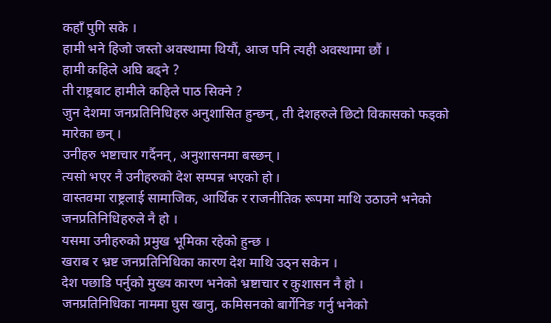कहाँ पुगि सके ।
हामी भने हिजो जस्तो अवस्थामा थियौं, आज पनि त्यही अवस्थामा छौं ।
हामी कहिले अघि बढ्ने ?
ती राष्ट्रबाट हामीले कहिले पाठ सिक्ने ?
जुन देशमा जनप्रतिनिधिहरु अनुशासित हुन्छन्, ती देशहरुले छिटो विकासको फड्को मारेका छन् ।
उनीहरु भष्टाचार गर्दैनन्, अनुशासनमा बस्छन् ।
त्यसो भएर नै उनीहरुको देश सम्पन्न भएको हो ।
वास्तवमा राष्ट्रलाई सामाजिक, आर्थिक र राजनीतिक रूपमा माथि उठाउने भनेको जनप्रतिनिधिहरुले नै हो ।
यसमा उनीहरुको प्रमुख भूमिका रहेको हुन्छ ।
खराब र भ्रष्ट जनप्रतिनिधिका कारण देश माथि उठ्न सकेन ।
देश पछाडि पर्नुको मुख्य कारण भनेको भ्रष्टाचार र कुशासन नै हो ।
जनप्रतिनिधिका नाममा घुस खानु, कमिसनको बार्गेनिङ गर्नु भनेको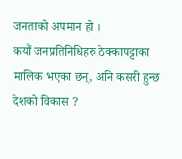जनताको अपमान हो ।
कयौं जनप्रतिनिधिहरु ठेक्कापट्टाका मालिक भएका छन्, अनि कसरी हुन्छ देशको विकास ?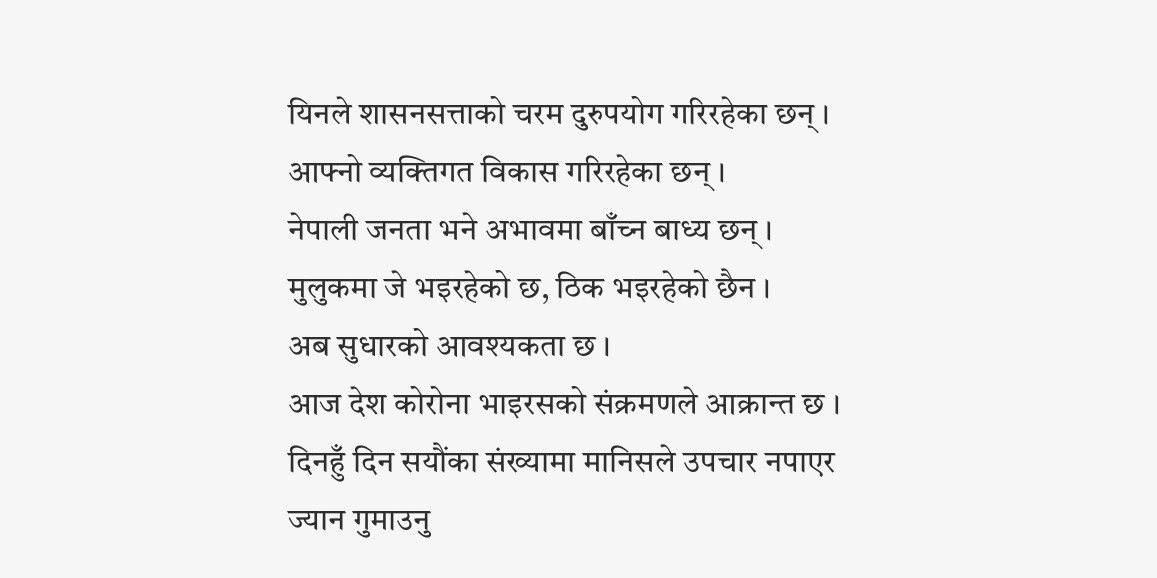यिनले शासनसत्ताको चरम दुरुपयोग गरिरहेका छन् ।
आफ्नो व्यक्तिगत विकास गरिरहेका छन् ।
नेपाली जनता भने अभावमा बाँच्न बाध्य छन् ।
मुलुकमा जे भइरहेको छ, ठिक भइरहेको छैन ।
अब सुधारको आवश्यकता छ ।
आज देश कोरोना भाइरसको संक्रमणले आक्रान्त छ ।
दिनहुँ दिन सयौंका संख्यामा मानिसले उपचार नपाएर ज्यान गुमाउनु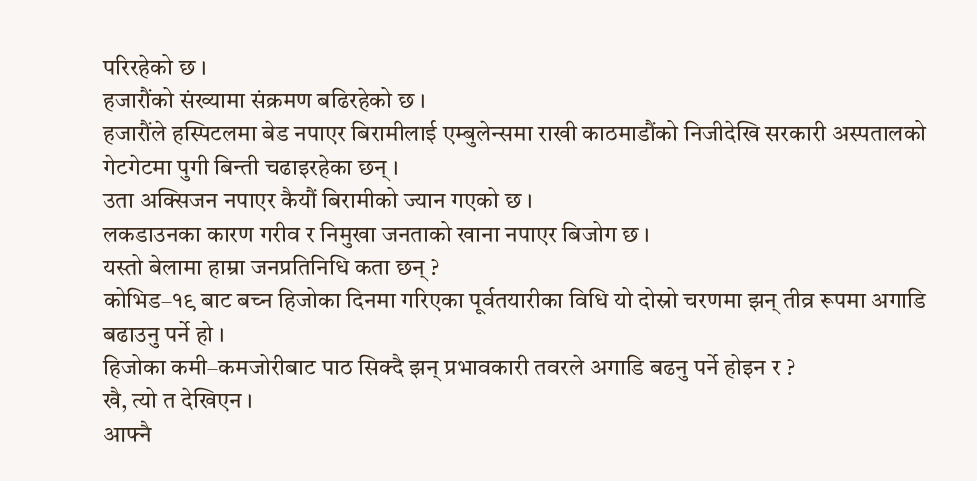परिरहेको छ ।
हजारौंको संख्यामा संक्रमण बढिरहेको छ ।
हजारौंले हस्पिटलमा बेड नपाएर बिरामीलाई एम्बुलेन्समा राखी काठमाडौंको निजीदेखि सरकारी अस्पतालको गेटगेटमा पुगी बिन्ती चढाइरहेका छन् ।
उता अक्सिजन नपाएर कैयौं बिरामीको ज्यान गएको छ ।
लकडाउनका कारण गरीव र निमुखा जनताको खाना नपाएर बिजोग छ ।
यस्तो बेलामा हाम्रा जनप्रतिनिधि कता छन् ?
कोभिड–१९ बाट बच्न हिजोका दिनमा गरिएका पूर्वतयारीका विधि यो दोस्रो चरणमा झन् तीव्र रूपमा अगाडि बढाउनु पर्ने हो ।
हिजोका कमी–कमजोरीबाट पाठ सिक्दै झन् प्रभावकारी तवरले अगाडि बढनु पर्ने होइन र ?
खै, त्यो त देखिएन ।
आफ्नै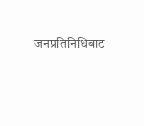जनप्रतिनिधिबाट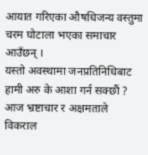आयात गरिएका औषधिजन्य वस्तुमा चरम घोटाला भएका समाचार आउँछन् ।
यस्तो अवस्थामा जनप्रतिनिधिबाट हामी अरु के आशा गर्न सक्छौं ?
आज भ्रष्टाचार र अक्षमताले विकराल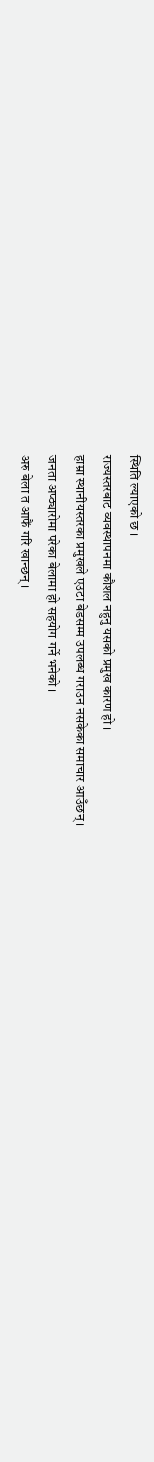स्थिति ल्याएको छ ।
राज्यस्तरबाट व्यवस्थापनमा कौशल नहुनु यसको प्रमुख कारण हो ।
हाम्रा स्थानीयस्तरका प्रमुखले एउटा बेडसम्म उपलब्ध गराउन नसकेका समाचार आउँछन् ।
जनता अप्ठ्यारोमा परेका बेलामा हो सहयोग गर्ने भनेको ।
अरु बेला त आफैं गरि खान्छन् ।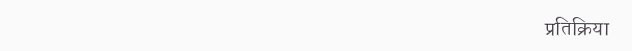प्रतिक्रिया